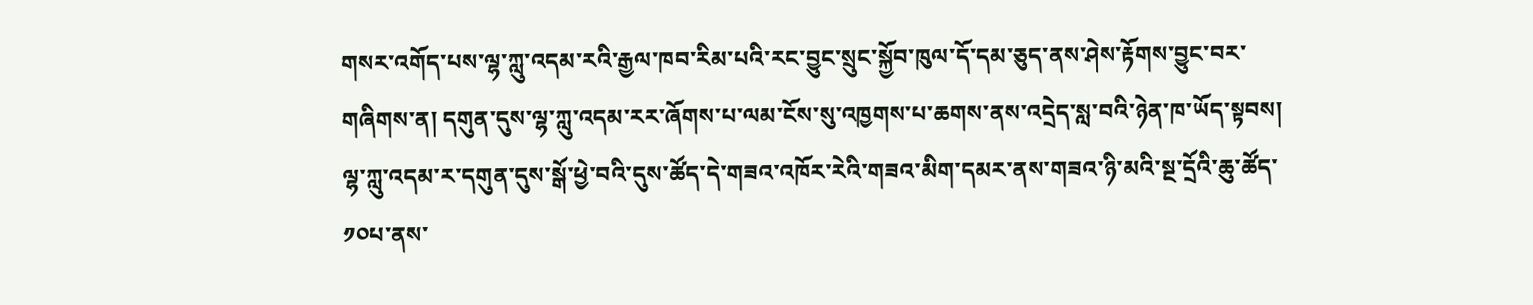གསར་འགོད་པས་ལྷ་ཀླུ་འདམ་རའི་རྒྱལ་ཁབ་རིམ་པའི་རང་བྱུང་སྲུང་སྐྱོབ་ཁུལ་དོ་དམ་ཅུད་ནས་ཤེས་རྟོགས་བྱུང་བར་གཞིགས་ན། དགུན་དུས་ལྷ་ཀླུ་འདམ་རར་ཞོགས་པ་ལམ་ངོས་སུ་འཁྱགས་པ་ཆགས་ནས་འདྲེད་སླ་བའི་ཉེན་ཁ་ཡོད་སྟབས། ལྷ་ཀླུ་འདམ་ར་དགུན་དུས་སྒོ་ཕྱེ་བའི་དུས་ཚོད་དེ་གཟའ་འཁོར་རེའི་གཟའ་མིག་དམར་ནས་གཟའ་ཉི་མའི་སྔ་དྲོའི་ཆུ་ཚོད་༡༠པ་ནས་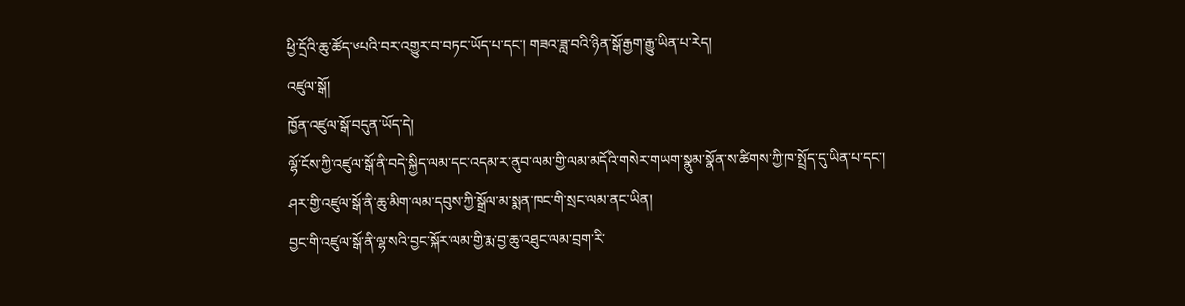ཕྱི་དྲོའི་ཆུ་ཚོད་༦པའི་བར་འགྱུར་བ་བཏང་ཡོད་པ་དང་། གཟའ་ཟླ་བའི་ཉིན་སྒོ་རྒྱག་རྒྱུ་ཡིན་པ་རེད།
འཛུལ་སྒོ།
ཁྱོན་འཛུལ་སྒོ་བདུན་ཡོད་དེ།
ལྷོ་ངོས་ཀྱི་འཛུལ་སྒོ་ནི་བདེ་སྐྱིད་ལམ་དང་འདམ་ར་ནུབ་ལམ་གྱི་ལམ་མདོའི་གསེར་གཡག་སྣུམ་སྣོན་ས་ཚིགས་ཀྱི་ཁ་སྤྲོད་དུ་ཡིན་པ་དང་།
ཤར་གྱི་འཛུལ་སྒོ་ནི་ཆུ་མིག་ལམ་དབུས་ཀྱི་སྒྲོལ་མ་སྨན་ཁང་གི་སྲང་ལམ་ནང་ཡིན།
བྱང་གི་འཛུལ་སྒོ་ནི་ལྷ་སའི་བྱང་སྐོར་ལམ་གྱི་རྨ་བྱ་ཆུ་འཐུང་ལམ་བྲག་རི་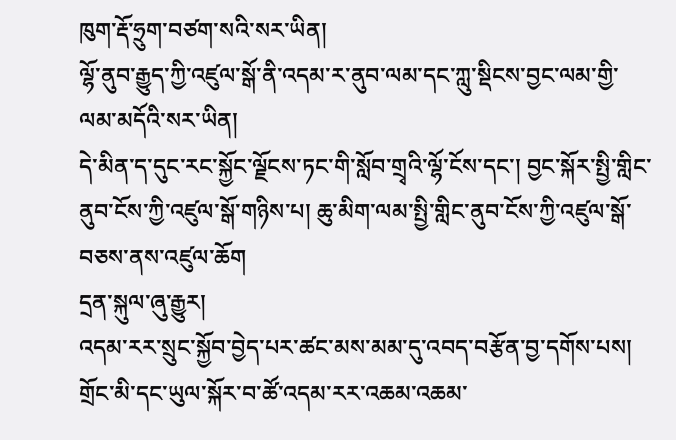ཁུག་རྡོ་ཧྲུག་བཙག་སའི་སར་ཡིན།
ལྷོ་ནུབ་རྒྱུད་ཀྱི་འཛུལ་སྒོ་ནི་འདམ་ར་ནུབ་ལམ་དང་ཀླུ་སྡིངས་བྱང་ལམ་གྱི་ལམ་མདོའི་སར་ཡིན།
དེ་མིན་ད་དུང་རང་སྐྱོང་ལྗོངས་ཏང་གི་སློབ་གྲྭའི་ལྷོ་ངོས་དང་། བྱང་སྐོར་སྤྱི་གླིང་ནུབ་ངོས་ཀྱི་འཛུལ་སྒོ་གཉིས་པ། ཆུ་མིག་ལམ་སྤྱི་གླིང་ནུབ་ངོས་ཀྱི་འཛུལ་སྒོ་བཅས་ནས་འཛུལ་ཆོག
དྲན་སྐུལ་ཞུ་རྒྱུར།
འདམ་རར་སྲུང་སྐྱོབ་བྱེད་པར་ཚང་མས་མམ་དུ་འབད་བརྩོན་བྱ་དགོས་པས། གྲོང་མི་དང་ཡུལ་སྐོར་བ་ཚོ་འདམ་རར་འཆམ་འཆམ་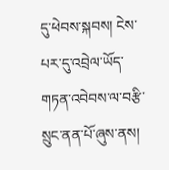དུ་ཕེབས་སྐབས། ངེས་པར་དུ་འབྲེལ་ཡོད་གཏན་འབེབས་ལ་བརྩི་སྲུང་ནན་པོ་ཞུས་ནས།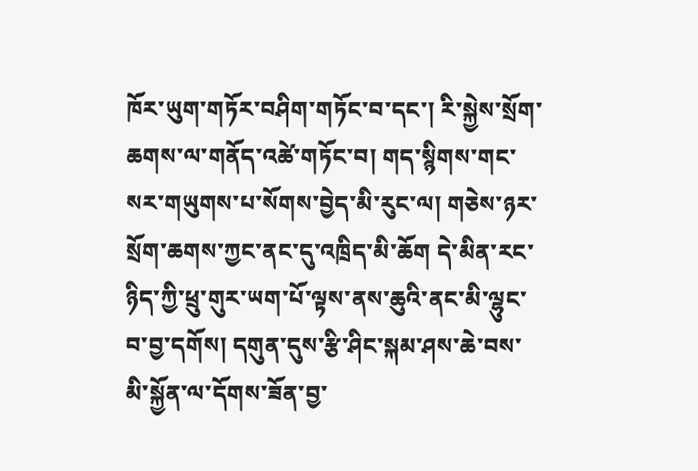ཁོར་ཡུག་གཏོར་བཤིག་གཏོང་བ་དང་། རི་སྐྱེས་སྲོག་ཆགས་ལ་གནོད་འཚེ་གཏོང་བ། གད་སྙིགས་གང་སར་གཡུགས་པ་སོགས་བྱེད་མི་རུང་ལ། གཅེས་ཉར་སྲོག་ཆགས་ཀྱང་ནང་དུ་འཁྲིད་མི་ཆོག དེ་མིན་རང་ཉིད་ཀྱི་ཕྲུ་གུར་ཡག་པོ་ལྟས་ནས་ཆུའི་ནང་མི་ལྷུང་བ་བྱ་དགོས། དགུན་དུས་རྩི་ཤིང་སྐམ་ཤས་ཆེ་བས་མི་སྐྱོན་ལ་དོགས་ཟོན་བྱ་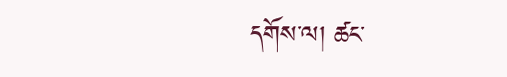དགོས་ལ། ཚང་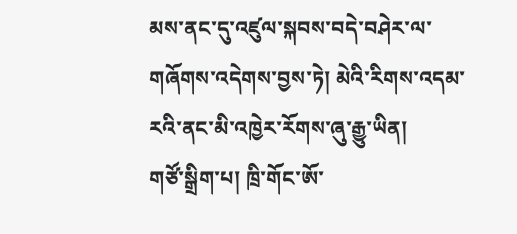མས་ནང་དུ་འཛུལ་སྐབས་བདེ་བཤེར་ལ་གཞོགས་འདེགས་བྱས་ཏེ། མེའི་རིགས་འདམ་རའི་ནང་མི་འཁྱེར་རོགས་ཞུ་རྒྱུ་ཡིན།
གཙོ་སྒྲིག་པ། ཁྲི་གོང་ཨོ་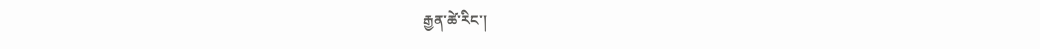རྒྱན་ཚེ་རིང་།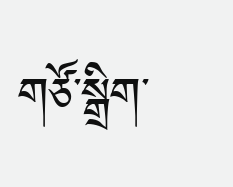གཙོ་སྒྲིག་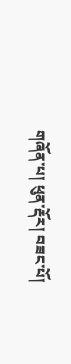གཞོན་པ། ཕུན་རྡོར། བཟང་པོ།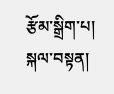རྩོམ་སྒྲིག་པ། སྐལ་བསྟན།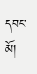དབང་མོ།